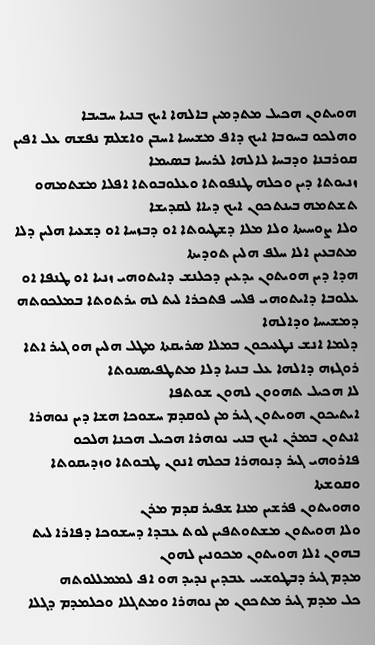ܗܘܝܬܘܢ ܗܟܝܠ ܡܬܕܡܝܢ ܒܐܠܗܐ ܐܝܟ ܒܢܝܐ ܚܒܝܒܐ
ܘܗܠܟܘ ܒܚܘܒܐ ܐܝܟ ܕܐܦ ܡܫܝܚܐ ܐܚܒܢ ܘܐܫܠܡ ܢܦܫܗ ܥܠ ܐܦܝܢ ܩܘܪܒܢܐ ܘܕܒܚܐ ܠܐܠܗܐ ܠܪܝܚܐ ܒܤܝܡܐ
ܙܢܝܘܬܐ ܕܝܢ ܘܟܠܗ ܛܢܦܘܬܐ ܘܥܠܘܒܘܬܐ ܐܦܠܐ ܡܫܬܡܗܘ ܬܫܬܡܗ ܒܝܢܬܟܘܢ ܐܝܟ ܕܝܐܐ ܠܩܕܝܫܐ
ܘܠܐ ܨܘܚܝܬܐ ܘܠܐ ܡܠܐ ܕܫܛܝܘܬܐ ܐܘ ܕܒܙܚܐ ܐܘ ܕܫܥܝܐ ܗܠܝܢ ܕܠܐ ܡܬܒܥܝܢ ܐܠܐ ܚܠܦ ܗܠܝܢ ܬܘܕܝܬܐ
ܗܕܐ ܕܝܢ ܗܘܝܬܘܢ ܝܕܥܝܢ ܕܟܠܢܫ ܕܐܝܬܘܗܝ ܙܢܝܐ ܐܘ ܛܢܦܐ ܐܘ ܥܠܘܒܐ ܕܐܝܬܘܗܝ ܦܠܚ ܦܬܟܪܐ ܠܝܬ ܠܗ ܝܪܬܘܬܐ ܒܡܠܟܘܬܗ ܕܡܫܝܚܐ ܘܕܐܠܗܐ
ܕܠܡܐ ܐܢܫ ܢܛܥܝܟܘܢ ܒܡܠܐ ܤܪܝܩܬܐ ܡܛܠ ܗܠܝܢ ܗܘ ܓܝܪ ܐܬܐ ܪܘܓܙܗ ܕܐܠܗܐ ܥܠ ܒܢܝܐ ܕܠܐ ܡܬܛܦܝܤܢܘܬܐ
ܠܐ ܗܟܝܠ ܬܗܘܘܢ ܠܗܘܢ ܫܘܬܦܐ
ܐܝܬܝܟܘܢ ܗܘܝܬܘܢ ܓܝܪ ܡܢ ܠܘܩܕܡ ܚܫܘܟܐ ܗܫܐ ܕܝܢ ܢܘܗܪܐ ܐܢܬܘܢ ܒܡܪܢ ܐܝܟ ܒܢܝ ܢܘܗܪܐ ܗܟܝܠ ܗܟܢܐ ܗܠܟܘ
ܦܐܪܘܗܝ ܓܝܪ ܕܢܘܗܪܐ ܒܟܠܗ ܐܢܘܢ ܛܒܘܬܐ ܘܙܕܝܩܘܬܐ ܘܩܘܫܬܐ
ܘܗܘܝܬܘܢ ܦܪܫܝܢ ܡܢܐ ܫܦܝܪ ܩܕܡ ܡܪܢ
ܘܠܐ ܗܘܝܬܘܢ ܡܫܬܘܬܦܝܢ ܠܘܬ ܥܒܕܐ ܕܚܫܘܟܐ ܕܦܐܪܐ ܠܝܬ ܒܗܘܢ ܐܠܐ ܗܘܝܬܘܢ ܡܟܘܢܝܢ ܠܗܘܢ
ܡܕܡ ܓܝܪ ܕܒܛܘܫܝܝ ܥܒܕܝܢ ܢܕܝܕ ܗܘ ܐܦ ܠܡܡܠܠܘܬܗ
ܟܠ ܡܕܡ ܓܝܪ ܡܬܟܘܢ ܡܢ ܢܘܗܪܐ ܘܡܬܓܠܐ ܘܟܠܡܕܡ ܕܓܠܐ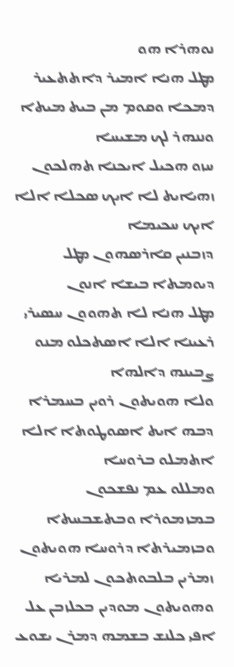ܢܘܗܪܐ ܗܘ
ܡܛܠ ܗܢܐ ܐܡܝܪ ܕܐܬܬܥܝܪ ܕܡܟܐ ܘܩܘܡ ܡܢ ܒܝܬ ܡܝܬܐ ܘܢܢܗܪ ܠܟ ܡܫܝܚܐ
ܚܙܘ ܗܟܝܠ ܐܝܟܢܐ ܬܗܠܟܘܢ ܙܗܝܐܝܬ ܠܐ ܐܝܟ ܤܟܠܐ ܐܠܐ ܐܝܟ ܚܟܝܡܐ
ܕܙܒܢܝܢ ܩܐܪܤܗܘܢ ܡܛܠ ܕܝܘܡܬܐ ܒܝܫܐ ܐܢܘܢ
ܡܛܠ ܗܢܐ ܠܐ ܬܗܘܘܢ ܚܤܝܪܝ ܪܥܝܢܐ ܐܠܐ ܐܤܬܟܠܘ ܡܢܘ ܨܒܝܢܗ ܕܐܠܗܐ
ܘܠܐ ܗܘܝܬܘܢ ܪܘܝܢ ܒܚܡܪܐ ܕܒܗ ܐܝܬ ܐܤܘܛܘܬܐ ܐܠܐ ܐܬܡܠܘ ܒܪܘܚܐ
ܘܡܠܠܘ ܥܡ ܢܦܫܟܘܢ ܒܡܙܡܘܪܐ ܘܒܬܫܒܚܬܐ ܘܒܙܡܝܪܬܐ ܕܪܘܚܐ ܗܘܝܬܘܢ ܙܡܪܝܢ ܒܠܒܘܬܟܘܢ ܠܡܪܝܐ
ܘܗܘܝܬܘܢ ܡܘܕܝܢ ܒܟܠܙܒܢ ܥܠ ܐܦܝ ܟܠܢܫ ܒܫܡܗ ܕܡܪܢ ܝܫܘܥ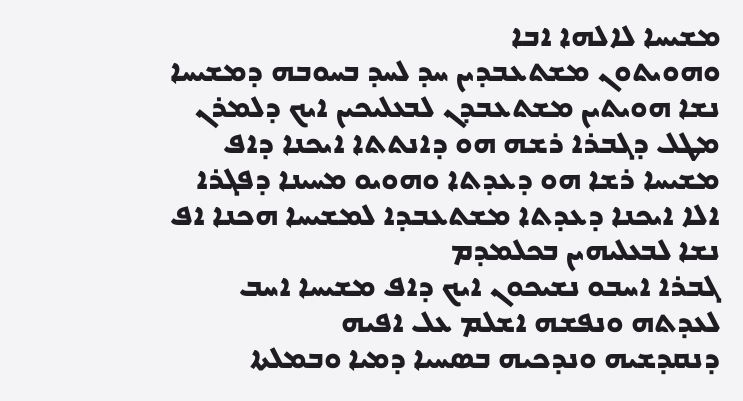ܡܫܝܚܐ ܠܐܠܗܐ ܐܒܐ
ܘܗܘܝܬܘܢ ܡܫܬܥܒܕܝܢ ܚܕ ܠܚܕ ܒܚܘܒܗ ܕܡܫܝܚܐ
ܢܫܐ ܗܘܝܬܝܢ ܡܫܬܥܒܕܢ ܠܒܥܠܝܟܝܢ ܐܝܟ ܕܠܡܪܢ
ܡܛܠ ܕܓܒܪܐ ܪܫܗ ܗܘ ܕܐܢܬܬܐ ܐܝܟܢܐ ܕܐܦ ܡܫܝܚܐ ܪܫܐ ܗܘ ܕܥܕܬܐ ܘܗܘܝܘ ܡܚܝܢܐ ܕܦܓܪܐ
ܐܠܐ ܐܝܟܢܐ ܕܥܕܬܐ ܡܫܬܥܒܕܐ ܠܡܫܝܚܐ ܗܟܢܐ ܐܦ ܢܫܐ ܠܒܥܠܝܗܝܢ ܒܟܠܡܕܡ
ܓܒܪܐ ܐܚܒܘ ܢܫܝܟܘܢ ܐܝܟ ܕܐܦ ܡܫܝܚܐ ܐܚܒ ܠܥܕܬܗ ܘܢܦܫܗ ܐܫܠܡ ܥܠ ܐܦܝܗ
ܕܢܩܕܫܝܗ ܘܢܕܟܝܗ ܒܤܚܝܐ ܕܡܝܐ ܘܒܡܠܬܐ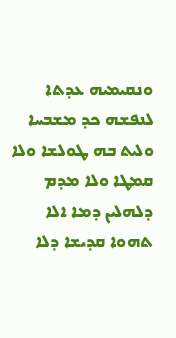ܘܢܩܝܡܝܗ ܥܕܬܐ ܠܢܦܫܗ ܟܕ ܡܫܒܚܐ ܘܠܝܬ ܒܗ ܛܘܠܫܐ ܘܠܐ ܩܡܛܐ ܘܠܐ ܡܕܡ ܕܠܗܠܝܢ ܕܡܐ ܐܠܐ ܬܗܘܐ ܩܕܝܫܐ ܕܠܐ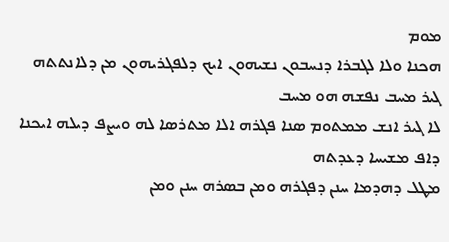ܡܘܡ
ܗܟܢܐ ܘܠܐ ܠܓܒܪܐ ܕܢܚܒܘܢ ܢܫܝܗܘܢ ܐܝܟ ܕܠܦܓܪܝܗܘܢ ܡܢ ܕܠܐܢܬܬܗ ܓܝܪ ܡܚܒ ܢܦܫܗ ܗܘ ܡܚܒ
ܠܐ ܓܝܪ ܐܢܫ ܡܡܬܘܡ ܤܢܐ ܦܓܪܗ ܐܠܐ ܡܬܪܤܐ ܠܗ ܘܝܨܦ ܕܝܠܗ ܐܝܟܢܐ ܕܐܦ ܡܫܝܚܐ ܕܥܕܬܗ
ܡܛܠ ܕܗܕܡܐ ܚܢܢ ܕܦܓܪܗ ܘܡܢ ܒܤܪܗ ܚܢܢ ܘܡܢ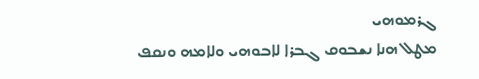ܓܪܡܘܗܝ
ܡܛܠ ܗܢܐ ܢܫܒܘܩ ܓܒܪܐ ܠܐܒܘܗܝ ܘܠܐܡܗ ܘܢܩܦ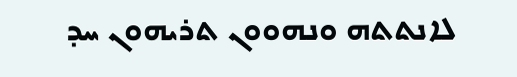ܠܐܢܬܬܗ ܘܢܗܘܘܢ ܬܪܝܗܘܢ ܚܕ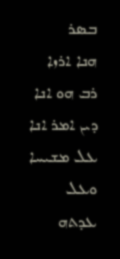ܒܤܪ
ܗܢܐ ܐܪܙܐ ܪܒ ܗܘ ܐܢܐ ܕܝܢ ܐܡܪ ܐܢܐ ܥܠ ܡܫܝܚܐ ܘܥܠ ܥܕܬܗ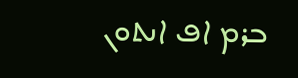ܒܪܡ ܐܦ ܐܢܬܘܢ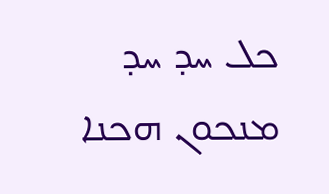ܟܠ ܚܕ ܚܕ ܡܢܟܘܢ ܗܟܢܐ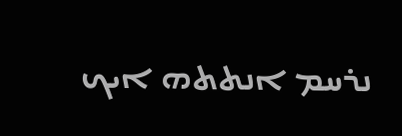ܢܪܚܡ ܐܢܬܬܗ ܐܝܟ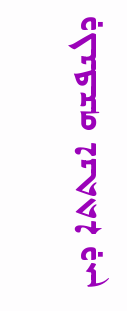ܕܠܢܦܫܗ ܐܢܬܬܐ ܕܝܢ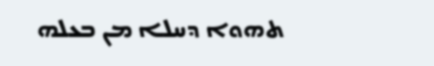ܬܗܘܐ ܕܚܠܐ ܡܢ ܒܥܠܗ